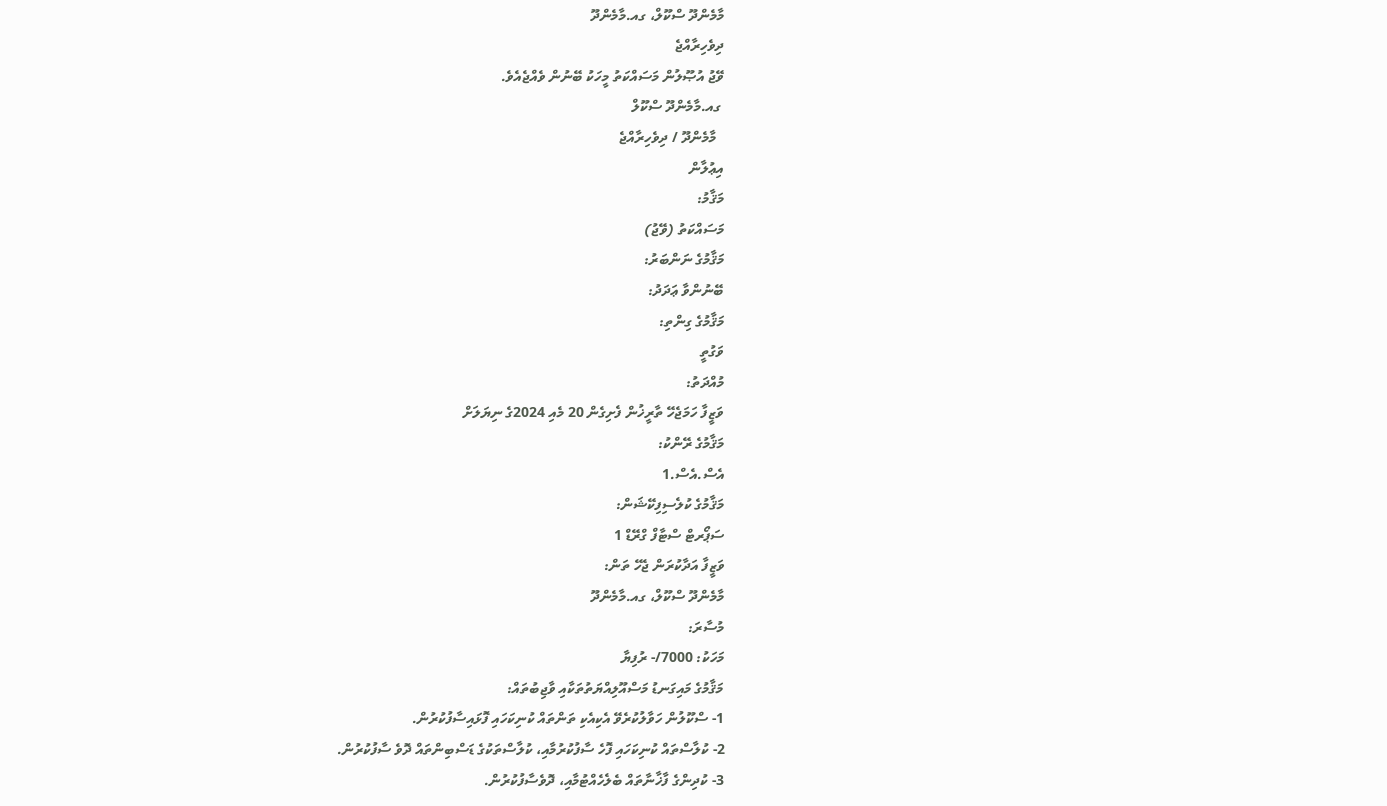މާމެންދޫ ސްކޫލް، ގއ.މާމެންދޫ
ދިވެހިރާއްޖެ
ވޭޖު އުޞޫލުން މަސައްކަތު މީހަކު ބޭނުން ވެއްޖެއެވެ.
 ގއ.މާމެންދޫ ސްކޫލް
  މާމެންދޫ / ދިވެހިރާއްޖެ
އިޢުލާން
މަޤާމު:
މަސައްކަތު (ވޭޖު)
މަޤާމުގެ ނަންބަރު:
ބޭނުންވާ ޢަދަދު:
މަޤާމުގެ ގިންތި:
ވަގުތީ
މުއްދަތު:
ވަޒީފާ ހަމަޖެހޭ ތާރީޚުން ފެށިގެން 20 މެއި 2024ގެ ނިޔަލަށް
މަޤާމުގެ ރޭންކު:
އެސް.އެސް.1
މަޤާމުގެ ކުލެސިފިކޭޝަން:
ސަޕޯރޓް ސްޓާފް ގްރޭޑް 1
ވަޒީފާ އަދާކުރަން ޖެހޭ ތަން:
މާމެންދޫ ސްކޫލް، ގއ.މާމެންދޫ
މުސާރަ:
މަހަކު: 7000/- ރުފިޔާ
މަޤާމުގެ މައިގަނޑު މަސްއޫލިއްޔަތުތަކާއި ވާޖިބުތައް:
1- ސްކޫލުން ހަވާލުކުރެވޭ އެކިއެކި ތަންތައް ކުނިކަހައި ފޮޅައިސާފުކުރުން.
2- ކުލާސްތައް ކުނިކަހައި ފޮހެ ސާފުކުރުމާއި، ކުލާސްތަކުގެ ޑަސްބިންތައް ދޮވެ ސާފުކުރުން.
3- ކުދިންގެ ފާޚާނާތައް ބެލެހެއްޓުމާއި، ދޮވެސާފުކުރުން.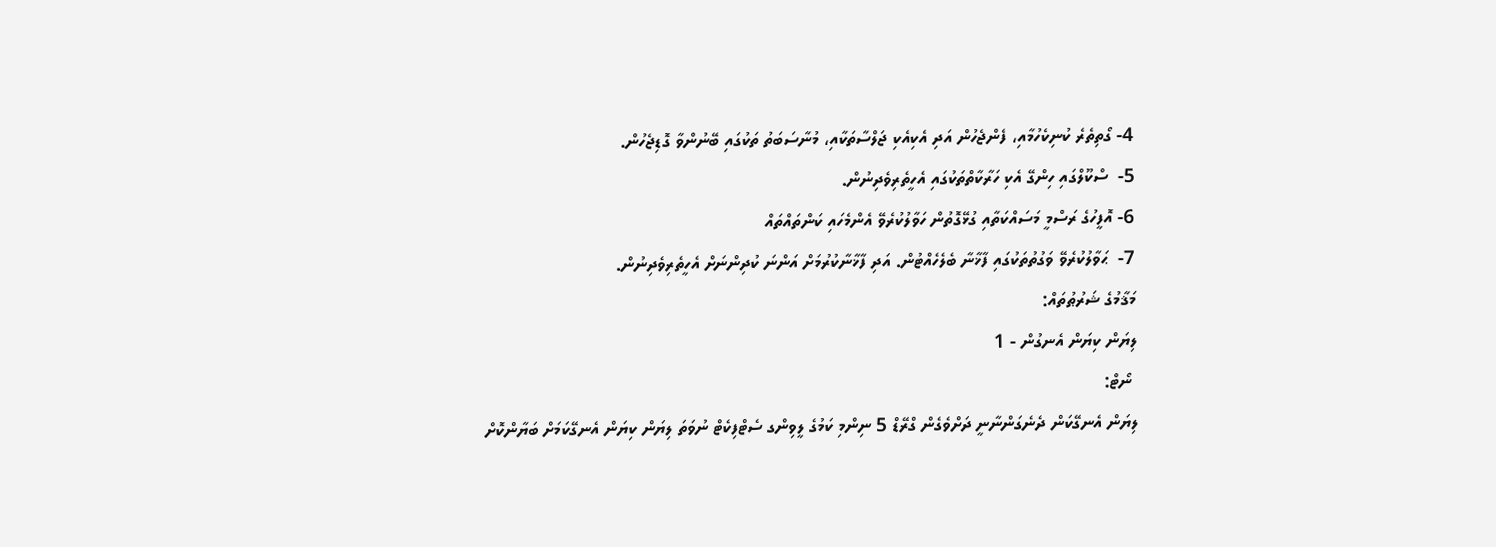4- ގޯތިތެރެ ކުނިކެހުމާއި، ފެންޖެހުން އަދި އެކިއެކި ޖަލްސާތަކާއި، މުނާސަބަތު ތަކުގައި ބޭނުންވާ ގޮޑިޖެހުން.
5-  ސްކޫލްގައި ހިންގޭ އެކި ހަރާކާތްތަކުގައި އެހީތެރިވެދިނުން.
6- އޮފީހުގެ ރަސްމީ މަސައްކަތާއި ގުޅޭގޮތުން ހަވާލުކުރެވޭ އެންމެހައި ކަންތައްތައް
7-  ޙަވާލުކުރެވޭ ވަގުތުތަކުގައި ފާޚާނާ ބެލެހެއްޓުން. އަދި ފާޚާނާކުރުމަށް އަންނަ ކުދިންނަށް އެހީތެރިވެދިނުން.
މަޤާމުގެ ޝަރުޠުތައް:
ލިޔަން ކިޔަން އެނގުން - 1
 ނޯޓް:
ލިޔަން އެނގޭކަން ދެނެގަންނާނީ ދަށްވެގެން ގްރޭޑް 5 ނިންމި ކަމުގެ ލީވިންގ ސެޓްފިކެޓް ނުވަތަ ލިޔަން ކިޔަން އެނގޭކަމަށް ބަޔާންކޮށް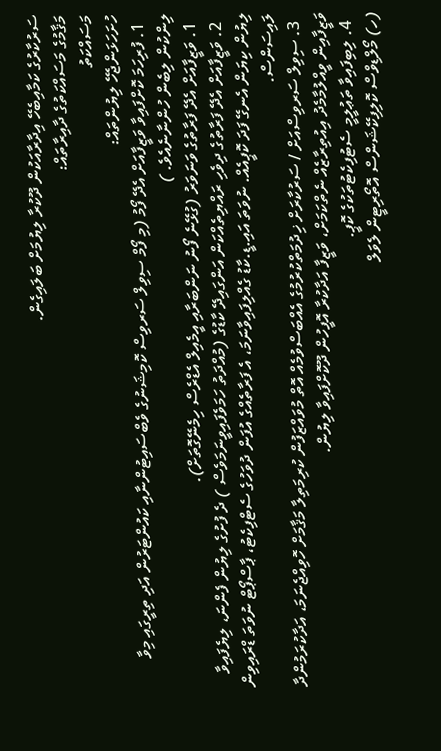ސަރުކާރުގެ ކަމާއިބެހޭ އިދާރާއަކުން ދޫކުރާ ލިޔުމަށް ބަލައިގެން.
މަޤާމުގެ މަސައްކަތުގެ ދާއިރާތައް:
މަސައްކަތު
ހުށަހަޅަންޖެހޭ ލިޔުންތައް:
  1. ފުރިހަމަ ކޮށްފައިވާ ވަޒީފާއަށް އެދޭ ފޯމު (މި ފޯމް ސިވިލް ސަރވިސް ކޮމިޝަނުގެ ވެބްސައިޓުންނާއި ކައުންޓަރުން އަދި ތިރީގައި މިވާ ލިންކުން ލިބެން ހުންނާނެއެވެ. )
  1. ވަޒީފާއަށް އެދޭ ފަރާތުގެ ވަނަވަރު (ގުޅޭނެ ފޯނު ނަންބަރާއި އީމެއިލް އެޑްރެސް ހިމެނޭގޮތަށް).
  2. ވަޒީފާއަށް އެދޭ ފަރާތުގެ ދިވެހި ރައްޔިތެއްކަން އަންގައިދޭ ކާޑުގެ (މުއްދަތު ހަމަވެފައިވީނަމަވެސް ) ދެ ފުށުގެ ލިޔުން ފެންނަ، ލިޔެފައިވާ ލިޔުން ކިޔަން އެނގޭ ފަދަ ކޮޕީއެއް. ނުވަތަ އައި.ޑީ.ކާޑު ގެއްލިފައިވާނަމަ، އެ ފަރާތެއްގެ އުފަން ދުވަހުގެ ސެޓްފިކެޓު، ޕާސްޕޯޓް ނުވަތަ ޑްރައިވިން ލައިސަންސް.
  3. ސިވިލް ސަރވިސްއަށް / ސަރުކާރަށް ޚިދުމަތްކުރުމުގެ އެއްބަސްވުމެއް އޮތް މުވައްޒަފުން ކުރިމަތިލާ މަޤާމަށް ހޮވިއްޖެނަމަ، އަދާކުރަމުންދާ ވަޒީފާއިން ވީއްލުމާމެދު އިއުތިރާޒެއް ނެތްކަމަށް، ވަޒީފާ އަދާކުރާ އޮފީހުން ދޫކޮށްފައިވާ ލިޔުން.
  4. ލިބިފައިވާ ތަޢުލީމީ ސެޓުފިކެޓުތަކުގެ ކޮޕީ.
(ހ) މޯލްޑިވްސް ކޮލިފިކޭޝަންސް އޮތޯރިޓީން ލެވަލް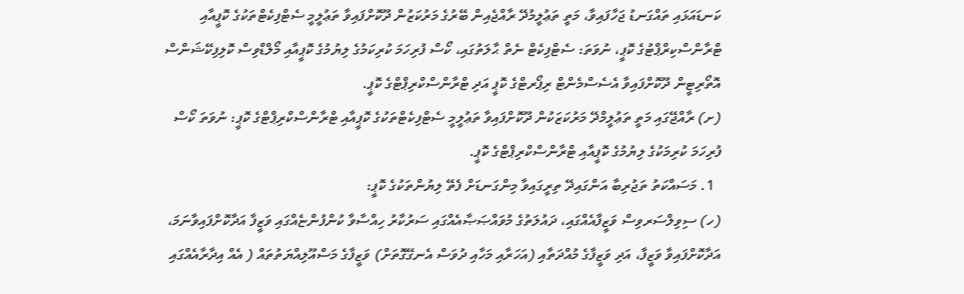ކަނޑައަޅައި ތައްގަނޑު ޖަހާފައިވާ، މަތީ ތަޢުލީމުދޭ ރާއްޖެއިން ބޭރުގެ މަރުކަޒުން ދޫކޮށްފައިވާ ތަޢުލީމީ ސެޓްފިކެޓްތަކުގެ ކޮޕީއާއި ޓްރާންސްކިރްޕްޓުގެ ކޮޕީ، ނުވަތަ: ސެޓްފިކެޓް ނެތް ޙާލަތުގައި، ކޯސް ފުރިހަމަ ކުރިކަމުގެ ލިޔުމުގެ ކޮޕީއާއި މޯލްޑްވިސް ކޮލިފިކޭޝަންސް އޮތޯރިޓީން ދޫކޮށްފައިވާ އެސެސްމެންޓް ރިޕޯރޓްގެ ކޮޕީ އަދި ޓްރާންސްކްރިޕްޓްގެ ކޮޕީ.
(ށ) ރާއްޖޭގައި މަތީ ތަޢުލީމްދޭ މަރުކަޒަކުން ދޫކޮށްފައިވާ ތަޢުލީމީ ސެޓްފިކެޓްތަކުގެ ކޮޕީއާއި ޓްރާންސްކްރިޕްޓްގެ ކޮޕީ: ނުވަތަ ކޯސް ފުރިހަމަ ކުރިމަކުގެ ލިޔުމުގެ ކޮޕީއާއި ޓްރާންސްކްރިޕްޓްގެ ކޮޕީ.
  1. މަސައްކަތު ތަޖުރިބާ އަންގައިދޭ ތިރީގައިވާ މިންގަނޑަށް ފެތޭ ލިޔުންތަކުގެ ކޮޕީ:
(ހ) ސިވިލްސަރވިސް ވަޒީފާއެއްގައި، ދައުލަތުގެ މުވައްޞަޞާއެއްގައި ސަރުކާރު ހިއްސާވާ ކުންފުންޏެއްގައި ވަޒީފާ އަދާކޮށްފައިވާނަމަ، އަދާކޮށްފައިވާ ވަޒީފާ، އަދި ވަޒީފާގެ މުއްދަތާއި (އަހަރާއި މަހާއި ދުވަސް އެނގޭގޮތަށް) ވަޒީފާގެ މަސްއޫލިއްޔަތުތައް ( އެއް އިދާރާއެއްގައި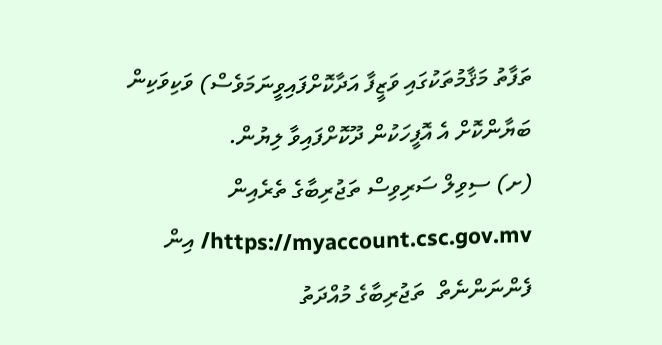ތަފާތު މަޤާމުތަކުގައި ވަޒީފާ އަދާކޮށްފައިވީނަމަވެސް) ވަކިވަކިން ބަޔާންކޮށް އެ އޮފީހަކުން ދޫކޮށްފައިވާ ލިޔުން.
(ށ) ސިވިލް ސަރިވިސް ތަޖުރިބާގެ ތެރެއިން https://myaccount.csc.gov.mv/ އިން ފެންނަންނެތް  ތަޖުރިބާގެ މުއްދަތު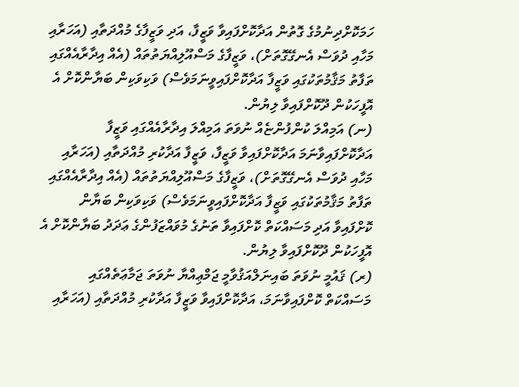ހަމަކޮށްދިނުމުގެ ގޮތުން އަދާކޮށްފައިވާ ވަޒީފާ، އަދި ވަޒީފާގެ މުއްދަތާއި (އަހަރާއި މަހާއި ދުވަސް އެނގޭގޮތަށް)، ވަޒީފާގެ މަސްއޫލިއްޔަތުތައް (އެއް އިދާރާއެއްގައި ތަފާތު މަޤާމުތަކުގައި ވަޒީފާ އަދާކޮށްފައިވީނަމަވެސް) ވަކިވަކިން ބަޔާންކޮށް އެ އޮފީހަކުން ދޫކޮށްފައިވާ ލިޔުން.
(ނ) އަމިއްލަ ކުންފުންޏެއް ނުވަތަ އަމިއްލަ އިދާރާއެއްގައި ވަޒީފާ އަދާކޮށްފައިވާނަމަ އަދާކޮށްފައިވާ ވަޒީފާ، ވަޒީފާ އަދާކުރި މުއްދަތާއި (އަހަރާއި މަހާއި ދުވަސް އެނގޭގޮތަށް)، ވަޒީފާގެ މަސްއޫލިއްޔަތުތައް (އެއް އިދާރާއެއްގައި ތަފާތު މަޤާމުތަކުގައި ވަޒީފާ އަދާކޮށްފައިވީނަމަވެސް) ވަކިވަކިން ބަޔާން ކޮށްފައިވާ އަދި މަސައްކަތް ކޮށްފައިވާ ތަނުގެ މުވައްޒަފުންގެ ޢަދަދު ބަޔާންކޮށް އެ އޮފީހަކުން ދޫކޮށްފައިވާ ލިޔުން.
(ރ) ޤައުމީ ނުވަތަ ބައިނަލްއަޤުވާމީ ޖަމްޢިއްޔާ ނުވަތަ ޖަމާޢަތެއްގައި މަސައްކަތް ކޮށްފައިވާނަމަ، އަދާކޮށްފައިވާ ވަޒީފާ އަދާކުރި މުއްދަތާއި (އަހަރާއި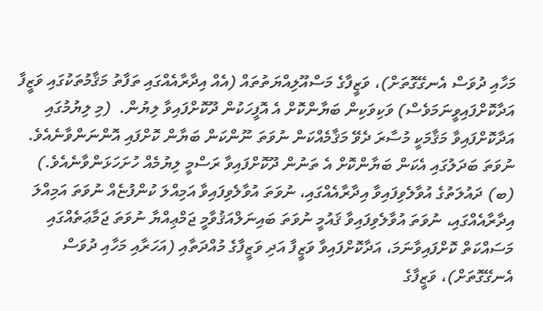މަހާއި ދުވަސް އެނގޭގޮތަށް)، ވަޒީފާގެ މަސްއޫލިއްޔަތުތައް (އެއް އިދާރާއެއްގައި ތަފާތު މަޤާމުތަކުގައި ވަޒީފާ އަދާކޮށްފައިވީނަމަވެސް) ވަކިވަކިން ބަޔާންކޮށް އެ އޮފީހަކުން ދޫކޮށްފައިވާ ލިޔުން.  (މި ލިޔުމުގައި އަދާކޮށްފައިވާ މަޤާމަކީ މުސާރަ ދެވޭ މަޤާމެއްކަން ނުވަތަ ނޫންކަން ބަޔާން ކޮށްފައި އޮންނަންވާނެއެވެ. ނުވަތަ ބަދަލުގައި އެކަން ބަޔާންކޮށް އެ ތަނުން ދޫކޮށްފައިވާ ރަސްމީ ލިޔުމެއް ހުށަހަޅަންވާނެއެވެ.)
(ބ) ދައުލަތުގެ އުވާލެވިފައިވާ އިދާރާއެއްގައި، ނުވަތަ އުވާލެވިފައިވާ އަމިއްލަ ކުންފުޏެއް ނުވަތަ އަމިއްލަ އިދާރާއެއްގައި، ނުވަތަ އުވާލެވިފައިވާ ޤައުމީ ނުވަތަ ބައިނަލްއަޤުވާމީ ޖަމްޢިއްޔާ ނުވަތަ ޖަމާޢަތެއްގައި މަސައްކަތް ކޮށްފައިވާނަމަ، އަދާކޮށްފައިވާ ވަޒީފާ އަދި ވަޒީފާގެ މުއްދަތާއި (އަހަރާއި މަހާއި ދުވަސް އެނގޭގޮތަށް)، ވަޒީފާގެ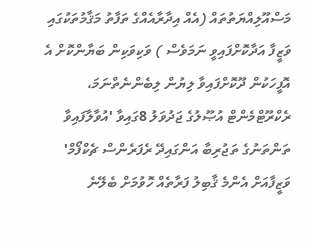މަސްއޫލިއްޔަތުތައް (އެއް އިދާރާއެއްގެ ތަފާތު މަޤާމުތަކުގައި ވަޒީފާ އަދާކޮށްފައިވީ ނަމަވެސް ) ވަކިވަކިން ބަޔާންކޮށް އެ އޮފީހަކުން ދޫކޮށްފައިވާ ލިޔުން ލިބެންނެތްނަމަ، ރެކްރޫޓްމެންޓް އުޞޫލުގެ ޖަދުވަލު 8ގައިވާ 'އުވާލާފައިވާ ތަންތަނުގެ ތަޖުރިބާ އަންގައިދޭ ރެފަރެންސް ޗެކްފޯމް'
ވަޒީފާއަށް އެންމެ ޤާބިލު ފަރާތެއް ހޮވުމަށް ބެލޭނެ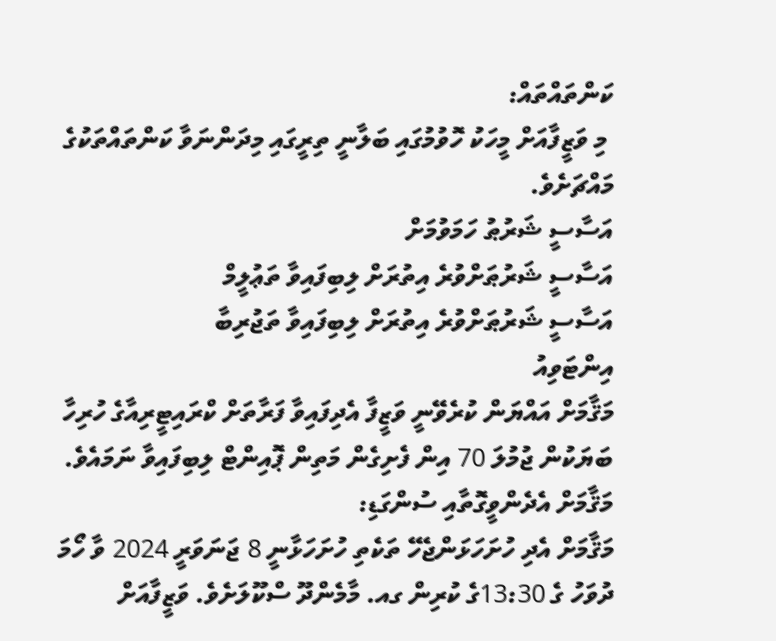ކަންތައްތައް:
 މި ވަޒީފާއަށް މީހަކު ހޮވުމުގައި ބަލާނީ ތިރީގައި މިދަންނަވާ ކަންތައްތަކުގެ މައްޗަށެވެ.
އަސާސީ ޝަރުޠު ހަމަވުމަށް
އަސާސީ ޝަރުޠަށްވުރެ އިތުރަށް ލިބިފައިވާ ތަޢުލީމް
އަސާސީ ޝަރުޠަށްވުރެ އިތުރަށް ލިބިފައިވާ ތަޖުރިބާ
އިންޓަވިއު
މަޤާމަށް އައްޔަން ކުރެވޭނީ ވަޒީފާ އެދިފައިވާ ފަރާތަށް ކްރައިޓީރިއާގެ ހުރިހާ ބަޔަކުން ޖުމުލަ 70 އިން ފެށިގެން މަތިން ޕޮއިންޓް ލިބިފައިވާ ނަމައެވެ.
މަޤާމަށް އެދެންވީގޮތާއި ސުންގަޑި:
މަޤާމަށް އެދި ހުށަހަޅަންޖެހޭ ތަކެތި ހުށަހަޅާނީ 8 ޖަނަވަރީ 2024 ވާ ހޯމަ ދުވަހު ގެ 13:30ގެ ކުރިން ގއ. މާމެންދޫ ސްކޫލަށެވެ. ވަޒީފާއަށް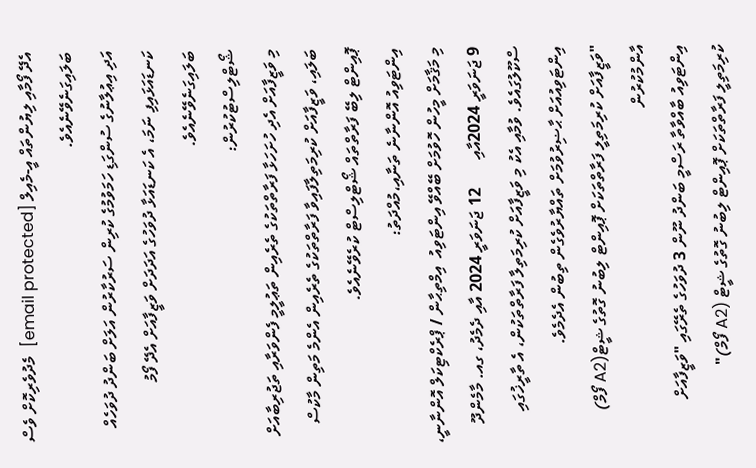އެދޭ ފޯމާއި ލިޔުންތައް އީ-މެއިލް [email protected]  މެދުވެރިކޮށް ވެސް ބަލައިގަނެވޭނެއެވެ.
އަދި އިޢުލާނުގެ ސުންގަޑި ހަމަވުމުގެ ކުރިން ސަރުކާރުން އަލަށް ބަންދު ދުވަހެއް ކަނޑައަޅައިފި ނަމަ، އެ ކަނޑައަޅާ ދުވަހުގެ އަދަދަށް ވަޒީފާއަށް އެދޭ ފޯމު ބަލައިގަނެވޭނެއެވެ.
ޝޯޓްލިސްޓުކުރުން:
މި ވަޒީފާއަށް އެދި ހުށަހަޅާ ފަރާތްތަކުގެ ތެރެއިން ތަޢުލީމީ ފެންވަރާއި ތަޖުރިބާއަށް ބަލައި، ވަޒީފާއަށް ކުރިމަތިލާފައިވާ ފަރާތްތަކުގެ ތެރެއިން އެންމެ މަތިން މާކުސް ޕޮއިންޓް ލިބޭ ފަރާތްތައް ޝޯޓްލިސްޓް ކުރެވޭނެއެވެ.
އިންޓަވިއު އޮންނާނެ ތަނާއި،މުއްދަތު:
މި މަޤާމަށް މީހުން ހޮވުމަށް ބޭއްވޭ އިންޓަވިއު  އިމްތިޙާން / ޕްރެކްޓިކަލް އޮންނާނީ، 9 ޖަނަވަރީ 2024އާއި       12 ޖަނަވަރީ 2024 އާއި ދެމެދު، ގއ. މާމެންދޫ ސްކޫލުގައެވެ. ވުމާއި އެކު މި ވަޒީފާއަށް ކުރިމަތިލާ ފަރާތްތަކުން، އެ ތާރީޚުގައި އިންޓަވިއުއަށް ޙާޟިރުވުމަށް ތައްޔާރުވެގެން ތިބުން އެދެމެވެ.
"ވަޒީފާއަށް ކުރިމަތިލީ ފަރާތްތަކަށް ޕޮއިންޓް ލިބުނު ގޮތުގެ ޝީޓް(A2 ފޯމް) އާންމުކުރުން
އިންޓަވިއު ބާއްވާތާ ރަސްމީ ބަންދު ނޫން 3 ދުވަހުގެ ތެރޭގައި "ވަޒީފާއަށް ކުރިމަތިލީ ފަރާތްތަކަށް ޕޮއިންޓް ލިބުނު ގޮތުގެ ޝީޓް (A2 ފޯމް)"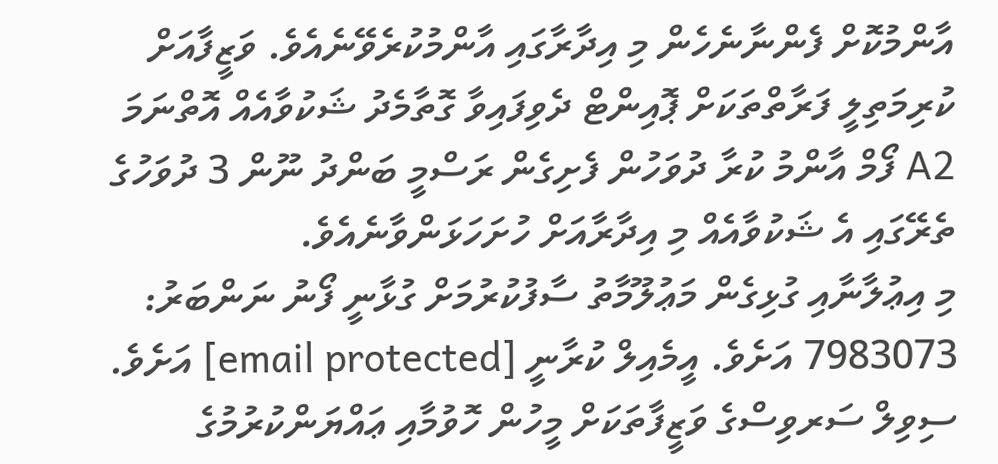އާންމުކޮށް ފެންނާނެހެން މި އިދާރާގައި އާންމުކުރެވޭނެއެވެ. ވަޒީފާއަށް ކުރިމަތިލީ ފަރާތްތަކަށް ޕޮއިންޓް ދެވިފައިވާ ގޮތާމެދު ޝަކުވާއެއް އޮތްނަމަ A2 ފޯމް އާންމު ކުރާ ދުވަހުން ފެށިގެން ރަސްމީ ބަންދު ނޫން 3 ދުވަހުގެ ތެރޭގައި އެ ޝަކުވާއެއް މި އިދާރާއަށް ހުށަހަޅަންވާނެއެވެ.
މި އިޢުލާނާއި ގުޅިގެން މަޢުލޫމާތު ސާފުކުރުމަށް ގުޅާނީ ފޯނު ނަންބަރު: 7983073 އަށެވެ. އީމެއިލް ކުރާނީ [email protected] އަށެވެ. ސިވިލް ސަރވިސްގެ ވަޒީފާތަކަށް މީހުން ހޮވުމާއި ޢައްޔަންކުރުމުގެ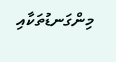މިންގަނޑުތަކާއި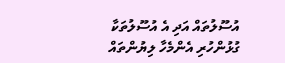އުސޫލުތައް އަދި އެ އުސޫލުތަކާ ގުޅުންހުރި އެންމެހާ ލިޔުންތައް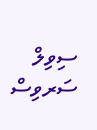ސިވިލް ސަރވިސް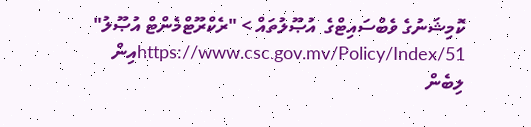ކޮމިޝަނުގެ ވެބްސައިޓްގެ  އުޞޫލުތައް > "ރެކްރޫޓްމެންޓް އުޞޫލު"   https://www.csc.gov.mv/Policy/Index/51އިން ލިބެން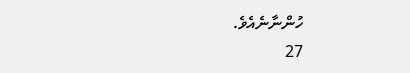ހުންނާނެއެވެ.
27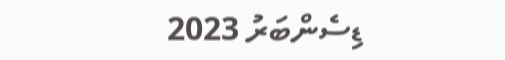ޑިސެންބަރު 2023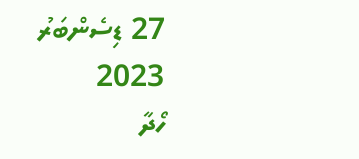27 ޑިސެންބަރު 2023
ހޯދާ